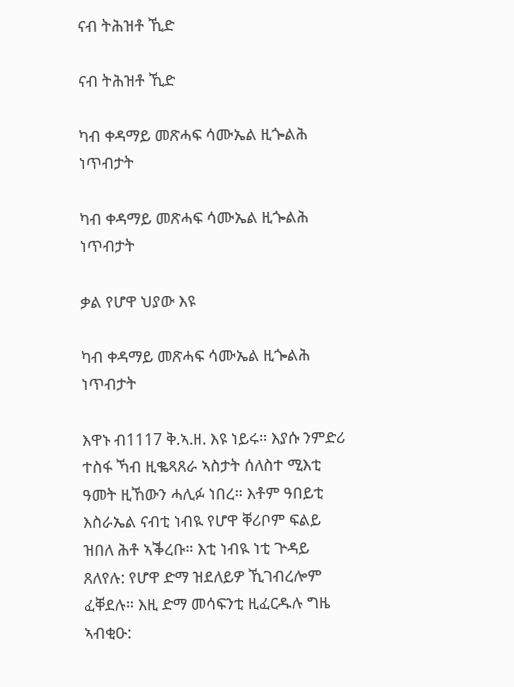ናብ ትሕዝቶ ኺድ

ናብ ትሕዝቶ ኺድ

ካብ ቀዳማይ መጽሓፍ ሳሙኤል ዚጐልሕ ነጥብታት

ካብ ቀዳማይ መጽሓፍ ሳሙኤል ዚጐልሕ ነጥብታት

ቃል የሆዋ ህያው እዩ

ካብ ቀዳማይ መጽሓፍ ሳሙኤል ዚጐልሕ ነጥብታት

እዋኑ ብ1117 ቅ.ኣ.ዘ. እዩ ነይሩ። እያሱ ንምድሪ ተስፋ ኻብ ዚቈጻጸራ ኣስታት ሰለስተ ሚእቲ ዓመት ዚኸውን ሓሊፉ ነበረ። እቶም ዓበይቲ እስራኤል ናብቲ ነብዪ የሆዋ ቐሪቦም ፍልይ ዝበለ ሕቶ ኣቕረቡ። እቲ ነብዪ ነቲ ጕዳይ ጸለየሉ: የሆዋ ድማ ዝደለይዎ ኺገብረሎም ፈቐደሉ። እዚ ድማ መሳፍንቲ ዚፈርዱሉ ግዜ ኣብቂዑ: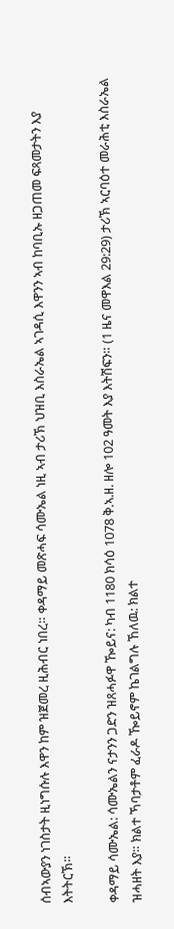ሰብኣውያን ነገስታት ዚነግሱሉ እዋን ከም ዝጀመረ ዚሕብር ነበረ። ቀዳማይ መጽሓፍ ሳሙኤል ነዚ ኣብ ታሪኽ ህዝቢ እስራኤል ኣገዳሲ እዋንን ኣብ ከባቢኡ ዘጋጠመ ፍጻመታትን እያ እትትርኽ።

ቀዳማይ ሳሙኤል: ሳሙኤልን ናታንን ጋድን ዝጸሓፉዋ ዀይና: ካብ 1180 ክሳዕ 1078 ቅ.ኣ.ዘ. ዘሎ 102 ዓመት እያ እትሽፍን። (1 ዜና መዋእል 29:29) ታሪኽ ኣርባዕተ መራሕቲ እስራኤል ዝሓዘት እያ። ክልተ ኻባታቶም ፈራዶ ዀይኖም ኬገልግሉ ኸለዉ: ክልተ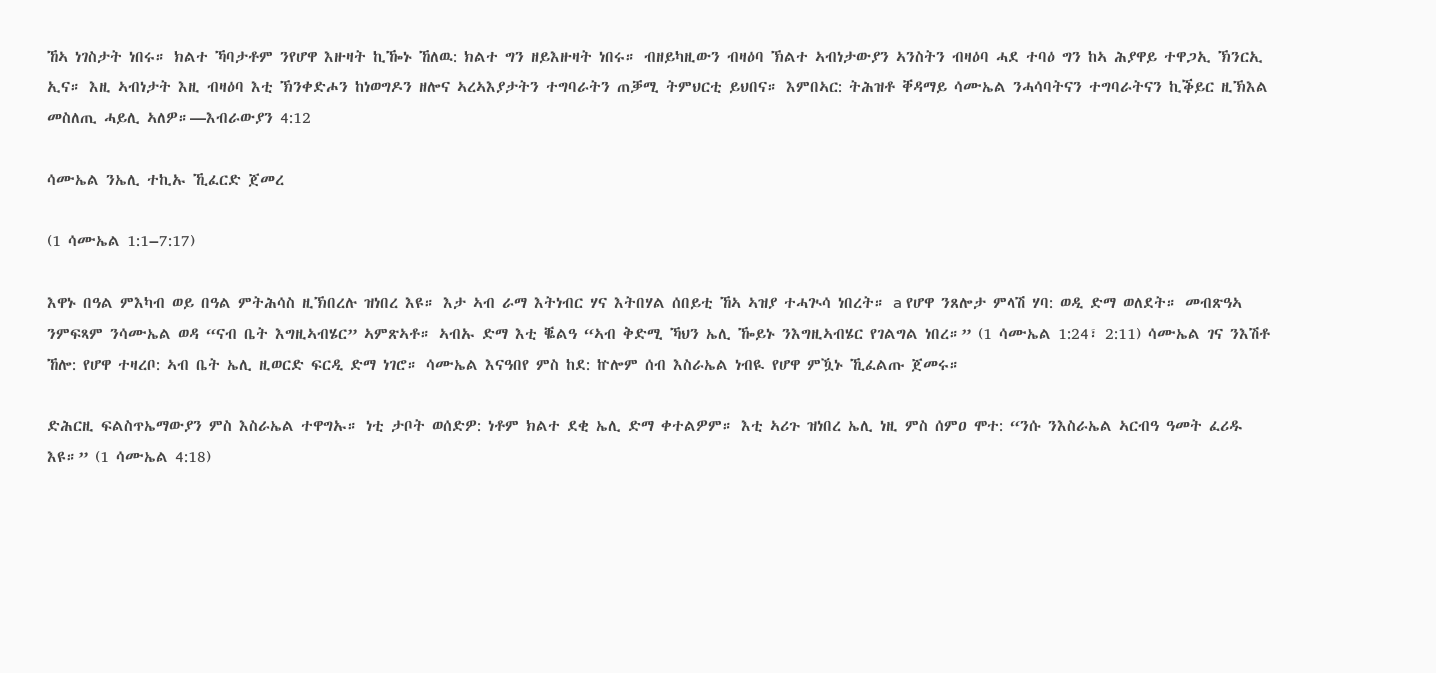ኸኣ ነገስታት ነበሩ። ክልተ ኻባታቶም ንየሆዋ እዙዛት ኪዀኑ ኸለዉ: ክልተ ግን ዘይእዙዛት ነበሩ። ብዘይካዚውን ብዛዕባ ኽልተ ኣብነታውያን ኣንስትን ብዛዕባ ሓደ ተባዕ ግን ከኣ ሕያዋይ ተዋጋኢ ኽንርኢ ኢና። እዚ ኣብነታት እዚ ብዛዕባ እቲ ኽንቀድሖን ከነወግዶን ዘሎና ኣረኣእያታትን ተግባራትን ጠቓሚ ትምህርቲ ይህበና። እምበኣር: ትሕዝቶ ቐዳማይ ሳሙኤል ንሓሳባትናን ተግባራትናን ኪቕይር ዚኽእል መስለጢ ሓይሊ ኣለዎ።—እብራውያን 4:12

ሳሙኤል ንኤሊ ተኪኡ ኺፈርድ ጀመረ

(1 ሳሙኤል 1:1–7:17)

እዋኑ በዓል ምእካብ ወይ በዓል ምትሕሳስ ዚኽበረሉ ዝነበረ እዩ። እታ ኣብ ራማ እትነብር ሃና እትበሃል ሰበይቲ ኸኣ ኣዝያ ተሓጒሳ ነበረት። a የሆዋ ንጸሎታ ምላሽ ሃባ: ወዲ ድማ ወለደት። መብጽዓኣ ንምፍጻም ንሳሙኤል ወዳ “ናብ ቤት እግዚኣብሄር” ኣምጽኣቶ። ኣብኡ ድማ እቲ ቘልዓ “ኣብ ቅድሚ ኻህን ኤሊ ዀይኑ ንእግዚኣብሄር የገልግል ነበረ።” (1 ሳሙኤል 1:24፣ 2:11) ሳሙኤል ገና ንእሽቶ ኸሎ: የሆዋ ተዛረቦ: ኣብ ቤት ኤሊ ዚወርድ ፍርዲ ድማ ነገሮ። ሳሙኤል እናዓበየ ምስ ከደ: ኵሎም ሰብ እስራኤል ነብዪ የሆዋ ምዃኑ ኺፈልጡ ጀመሩ።

ድሕርዚ ፍልስጥኤማውያን ምስ እስራኤል ተዋግኡ። ነቲ ታቦት ወሰድዎ: ነቶም ክልተ ደቂ ኤሊ ድማ ቀተልዎም። እቲ ኣሪጉ ዝነበረ ኤሊ ነዚ ምስ ሰምዐ ሞተ: “ንሱ ንእስራኤል ኣርብዓ ዓመት ፈሪዱ እዩ።” (1 ሳሙኤል 4:18)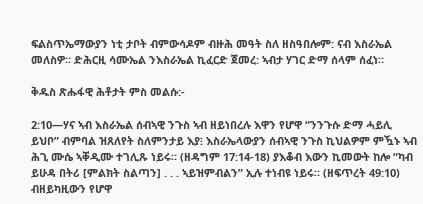ፍልስጥኤማውያን ነቲ ታቦት ብምውሳዶም ብዙሕ መዓት ስለ ዘስዓበሎም: ናብ እስራኤል መለስዎ። ድሕርዚ ሳሙኤል ንእስራኤል ኪፈርድ ጀመረ: ኣብታ ሃገር ድማ ሰላም ሰፈነ።

ቅዱስ ጽሑፋዊ ሕቶታት ምስ መልሱ:-

2:10—ሃና ኣብ እስራኤል ሰብኣዊ ንጉስ ኣብ ዘይነበረሉ እዋን የሆዋ “ንንጉሱ ድማ ሓይሊ ይህቦ” ብምባል ዝጸለየት ስለምንታይ እያ፧ እስራኤላውያን ሰብኣዊ ንጉስ ኪህልዎም ምዃኑ ኣብ ሕጊ ሙሴ ኣቐዲሙ ተገሊጹ ነይሩ። (ዘዳግም 17:14-18) ያእቆብ እውን ኪመውት ከሎ “ካብ ይሁዳ በትሪ [ምልክት ስልጣን] . . . ኣይዝምብልን” ኢሉ ተነብዩ ነይሩ። (ዘፍጥረት 49:10) ብዘይካዚውን የሆዋ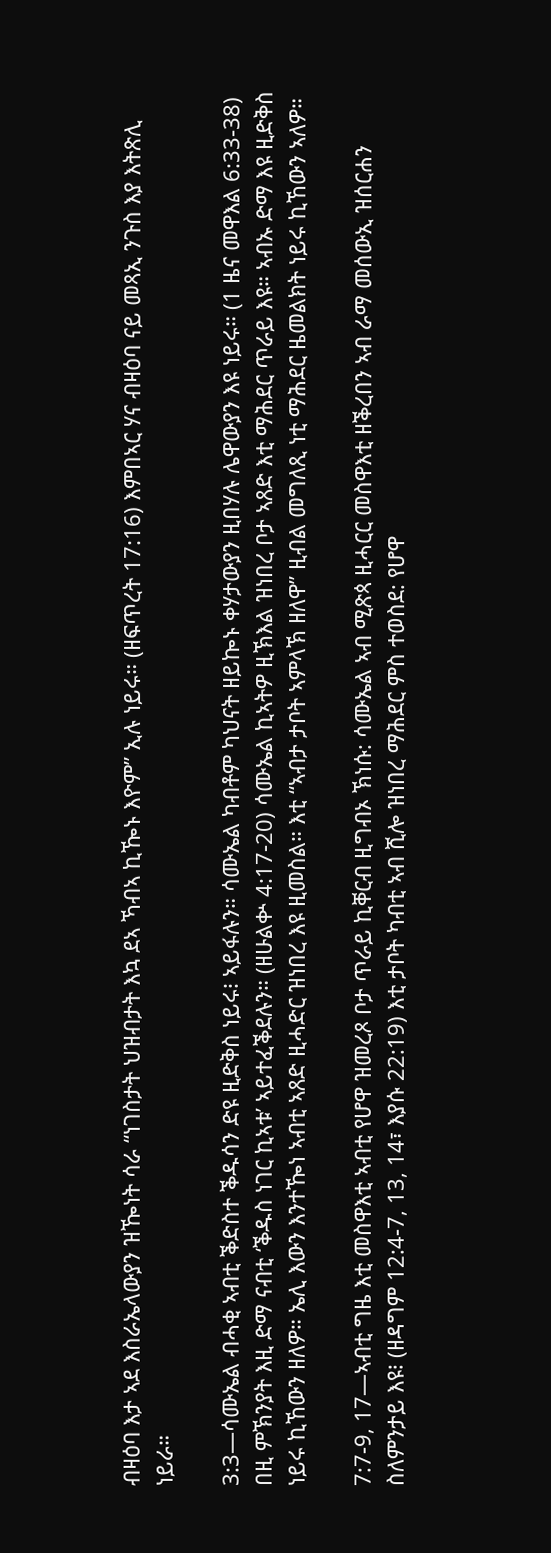ብዛዕባ እታ ኣደ እስራኤላውያን ዝዀነት ሳራ “ነገስታት ህዝብታት እኳ ደኣ ኻብኣ ኪዀኑ እዮም” ኢሉ ነይሩ። (ዘፍጥረት 17:16) እምበኣር ሃና ብዛዕባ ናይ መጻኢ ንጉስ እያ እትጽሊ ነይራ።

3:3—ሳሙኤል ብሓቂ ኣብቲ ቕድስተ ቕዱሳን ድዩ ዚድቅስ ነይሩ፧ ኣይፋሉን። ሳሙኤል ካብቶም ካህናት ዘይኰኑ ቀሃታውያን ዚበሃሉ ሌዋውያን እዩ ነይሩ። (1 ዜና መዋእል 6:33-38) በዚ ምኽንያት እዚ ድማ ናብቲ ‘ቕዱስ ነገር ኪኣቱ’ ኣይተፈቕደሉን። (ዘሁልቍ 4:17-20) ሳሙኤል ኪኣትዎ ዚኽእል ዝነበረ ቦታ ኣጸድ እቲ ማሕደር ጥራይ እዩ። ኣብኡ ድማ እዩ ዚድቅስ ነይሩ ኪኸውን ዘለዎ። ኤሊ እውን እንተዀነ ኣብቲ ኣጸድ ዚሓድር ዝነበረ እዩ ዚመስል። እቲ “ኣብታ ታቦት ኣምላኽ ዘለዋ” ዚብል መግለጺ ነቲ ማሕደር ዜመልክት ነይሩ ኪኸውን ኣለዎ።

7:7-9, 17—ኣብቲ ግዜ እቲ መስዋእቲ ኣብቲ የሆዋ ዝመረጾ ቦታ ጥራይ ኪቐርብ ዚግብኦ ኽነሱ: ሳሙኤል ኣብ ሚጽጳ ዚሓርር መስዋእቲ ዘቕረበን ኣብ ራማ መሰውኢ ዝሰርሐን ስለምንታይ እዩ፧ (ዘዳግም 12:4-7, 13, 14፣ እያሱ 22:19) እቲ ታቦት ካብቲ ኣብ ሺሎ ዝነበረ ማሕደር ምስ ተወስደ: የሆዋ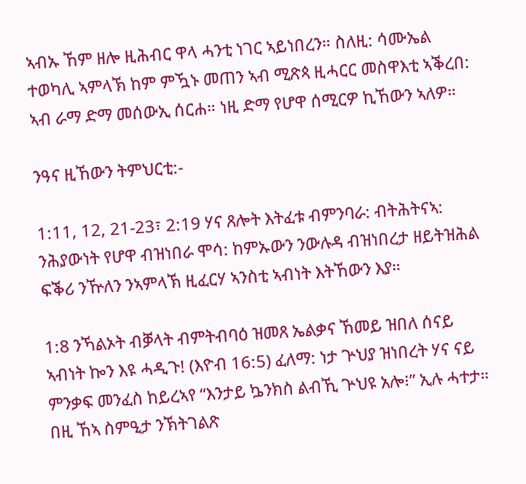ኣብኡ ኸም ዘሎ ዚሕብር ዋላ ሓንቲ ነገር ኣይነበረን። ስለዚ: ሳሙኤል ተወካሊ ኣምላኽ ከም ምዃኑ መጠን ኣብ ሚጽጳ ዚሓርር መስዋእቲ ኣቕረበ: ኣብ ራማ ድማ መሰውኢ ሰርሐ። ነዚ ድማ የሆዋ ሰሚርዎ ኪኸውን ኣለዎ።

ንዓና ዚኸውን ትምህርቲ:-

1:11, 12, 21-23፣ 2:19 ሃና ጸሎት እትፈቱ ብምንባራ: ብትሕትናኣ: ንሕያውነት የሆዋ ብዝነበራ ሞሳ: ከምኡውን ንውሉዳ ብዝነበረታ ዘይትዝሕል ፍቕሪ ንዅለን ንኣምላኽ ዚፈርሃ ኣንስቲ ኣብነት እትኸውን እያ።

1:8 ንኻልኦት ብቓላት ብምትብባዕ ዝመጸ ኤልቃና ኸመይ ዝበለ ሰናይ ኣብነት ኰን እዩ ሓዲጉ! (እዮብ 16:5) ፈለማ: ነታ ጕህያ ዝነበረት ሃና ናይ ምንቃፍ መንፈስ ከይረኣየ “እንታይ ኴንክስ ልብኺ ጕህዩ አሎ፧” ኢሉ ሓተታ። በዚ ኸኣ ስምዒታ ንኽትገልጽ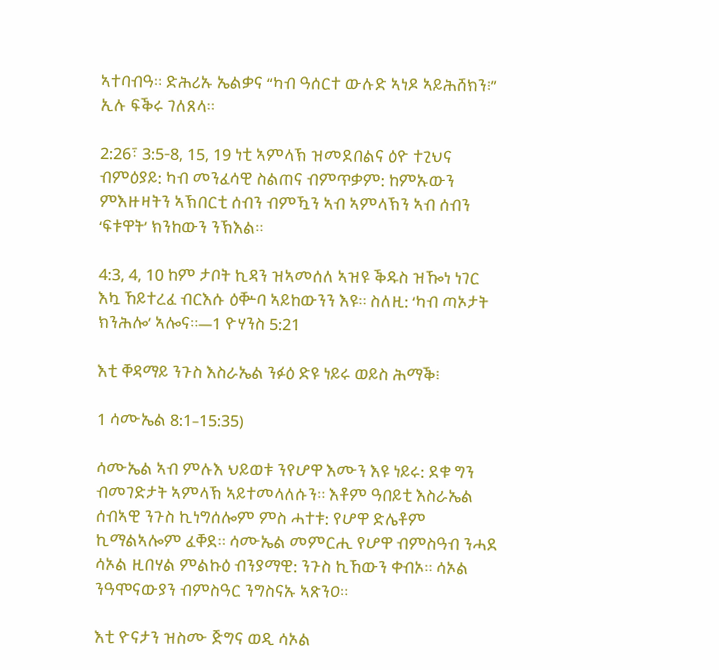ኣተባብዓ። ድሕሪኡ ኤልቃና “ካብ ዓሰርተ ውሉድ ኣነዶ ኣይሕሸክን፧” ኢሉ ፍቕሩ ገለጸላ።

2:26፣ 3:5-8, 15, 19 ነቲ ኣምላኽ ዝመደበልና ዕዮ ተጊህና ብምዕያይ: ካብ መንፈሳዊ ስልጠና ብምጥቃም: ከምኡውን ምእዙዛትን ኣኽበርቲ ሰብን ብምዃን ኣብ ኣምላኽን ኣብ ሰብን ‘ፍቱዋት’ ክንከውን ንኽእል።

4:3, 4, 10 ከም ታቦት ኪዳን ዝኣመሰለ ኣዝዩ ቕዱስ ዝዀነ ነገር እኳ ኸይተረፈ ብርእሱ ዕቝባ ኣይከውንን እዩ። ስለዚ: ‘ካብ ጣኦታት ክንሕሎ’ ኣሎና።—1 ዮሃንስ 5:21

እቲ ቐዳማይ ንጉስ እስራኤል ንፉዕ ድዩ ነይሩ ወይስ ሕማቕ፧

1 ሳሙኤል 8:1–15:35)

ሳሙኤል ኣብ ምሉእ ህይወቱ ንየሆዋ እሙን እዩ ነይሩ: ደቁ ግን ብመገድታት ኣምላኽ ኣይተመላለሱን። እቶም ዓበይቲ እስራኤል ሰብኣዊ ንጉስ ኪነግሰሎም ምስ ሓተቱ: የሆዋ ድሌቶም ኪማልኣሎም ፈቐደ። ሳሙኤል መምርሒ የሆዋ ብምስዓብ ንሓደ ሳኦል ዚበሃል ምልኩዕ ብንያማዊ: ንጉስ ኪኸውን ቀብኦ። ሳኦል ንዓሞናውያን ብምስዓር ንግስናኡ ኣጽንዐ።

እቲ ዮናታን ዝስሙ ጅግና ወዲ ሳኦል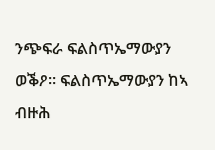ንጭፍራ ፍልስጥኤማውያን ወቕዖ። ፍልስጥኤማውያን ከኣ ብዙሕ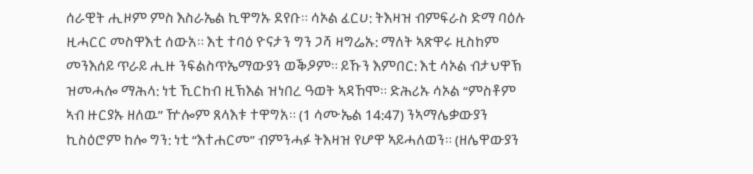ሰራዊት ሒዞም ምስ እስራኤል ኪዋግኡ ደየቡ። ሳኦል ፈርሀ: ትእዛዝ ብምፍራስ ድማ ባዕሉ ዚሓርር መስዋእቲ ሰውአ። እቲ ተባዕ ዮናታን ግን ጋሻ ዛግሬኡ: ማለት ኣጽዋሩ ዚስከም መንእሰይ ጥራይ ሒዙ ንፍልስጥኤማውያን ወቕዖም። ይኹን እምበር: እቲ ሳኦል ብታህዋኽ ዝመሓሎ ማሕላ: ነቲ ኺርከብ ዚኽእል ዝነበረ ዓወት ኣዳኸሞ። ድሕሪኡ ሳኦል “ምስቶም ኣብ ዙርያኡ ዘለዉ” ዅሎም ጸላእቱ ተዋግአ። (1 ሳሙኤል 14:47) ንኣማሌቃውያን ኪስዕሮም ከሎ ግን: ነቲ “እተሐርመ” ብምንሓፉ ትእዛዝ የሆዋ ኣይሓለወን። (ዘሌዋውያን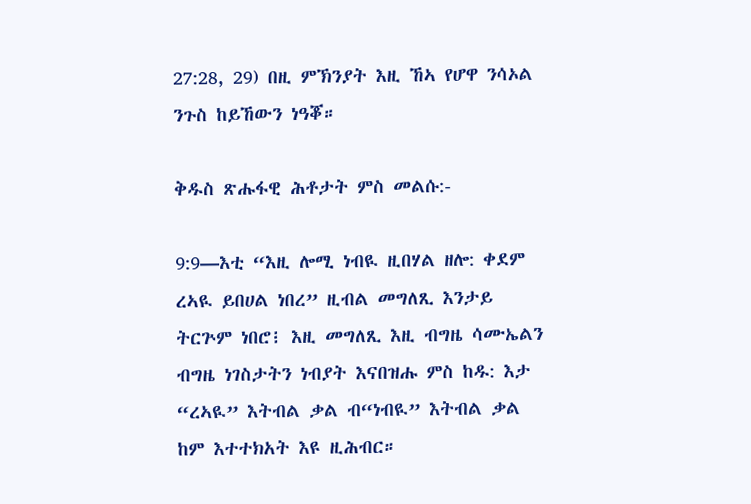27:28, 29) በዚ ምኽንያት እዚ ኸኣ የሆዋ ንሳኦል ንጉስ ከይኸውን ነዓቖ።

ቅዱስ ጽሑፋዊ ሕቶታት ምስ መልሱ:-

9:9—እቲ “እዚ ሎሚ ነብዪ ዚበሃል ዘሎ: ቀደም ረኣዪ ይበሀል ነበረ” ዚብል መግለጺ እንታይ ትርጕም ነበሮ፧ እዚ መግለጺ እዚ ብግዜ ሳሙኤልን ብግዜ ነገስታትን ነብያት እናበዝሑ ምስ ከዱ: እታ “ረኣዪ” እትብል ቃል ብ“ነብዪ” እትብል ቃል ከም እተተክአት እዩ ዚሕብር።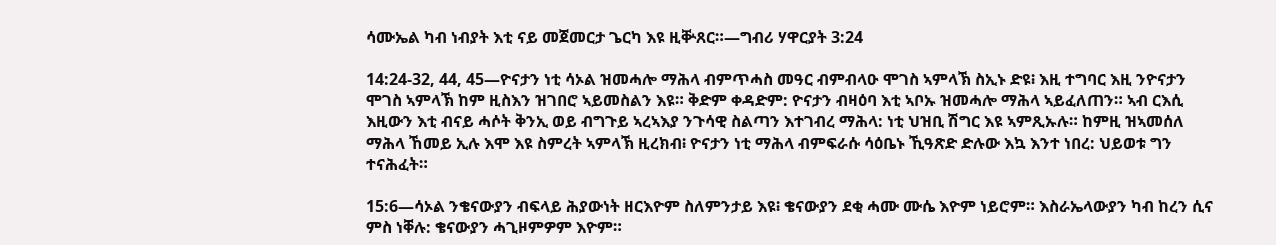ሳሙኤል ካብ ነብያት እቲ ናይ መጀመርታ ጌርካ እዩ ዚቝጸር።—ግብሪ ሃዋርያት 3:24

14:24-32, 44, 45—ዮናታን ነቲ ሳኦል ዝመሓሎ ማሕላ ብምጥሓስ መዓር ብምብላዑ ሞገስ ኣምላኽ ስኢኑ ድዩ፧ እዚ ተግባር እዚ ንዮናታን ሞገስ ኣምላኽ ከም ዚስእን ዝገበሮ ኣይመስልን እዩ። ቅድም ቀዳድም: ዮናታን ብዛዕባ እቲ ኣቦኡ ዝመሓሎ ማሕላ ኣይፈለጠን። ኣብ ርእሲ እዚውን እቲ ብናይ ሓሶት ቅንኢ ወይ ብግጉይ ኣረኣእያ ንጉሳዊ ስልጣን እተገብረ ማሕላ: ነቲ ህዝቢ ሽግር እዩ ኣምጺኡሉ። ከምዚ ዝኣመሰለ ማሕላ ኸመይ ኢሉ እሞ እዩ ስምረት ኣምላኽ ዚረክብ፧ ዮናታን ነቲ ማሕላ ብምፍራሱ ሳዕቤኑ ኺዓጽድ ድሉው እኳ እንተ ነበረ: ህይወቱ ግን ተናሕፈት።

15:6—ሳኦል ንቄናውያን ብፍላይ ሕያውነት ዘርእዮም ስለምንታይ እዩ፧ ቄናውያን ደቂ ሓሙ ሙሴ እዮም ነይሮም። እስራኤላውያን ካብ ከረን ሲና ምስ ነቐሉ: ቄናውያን ሓጊዞምዎም እዮም።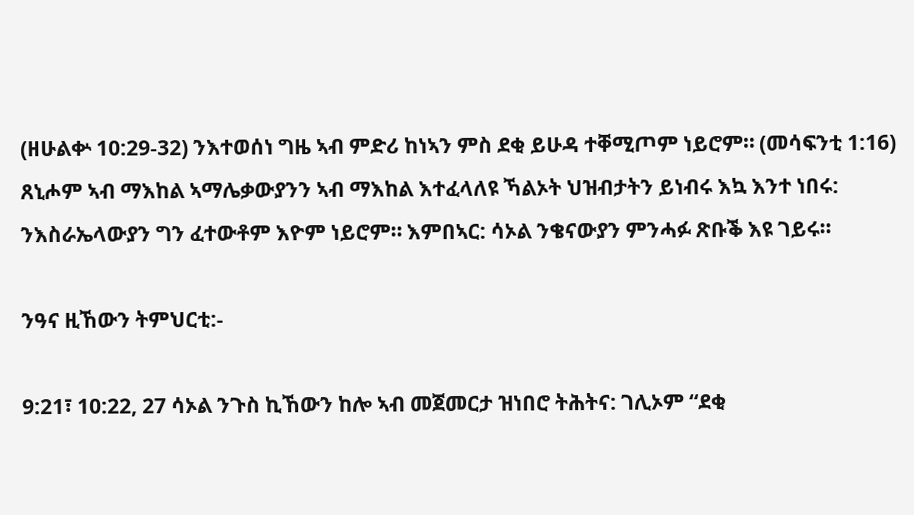(ዘሁልቍ 10:29-32) ንእተወሰነ ግዜ ኣብ ምድሪ ከነኣን ምስ ደቂ ይሁዳ ተቐሚጦም ነይሮም። (መሳፍንቲ 1:16) ጸኒሖም ኣብ ማእከል ኣማሌቃውያንን ኣብ ማእከል እተፈላለዩ ኻልኦት ህዝብታትን ይነብሩ እኳ እንተ ነበሩ: ንእስራኤላውያን ግን ፈተውቶም እዮም ነይሮም። እምበኣር: ሳኦል ንቄናውያን ምንሓፉ ጽቡቕ እዩ ገይሩ።

ንዓና ዚኸውን ትምህርቲ:-

9:21፣ 10:22, 27 ሳኦል ንጉስ ኪኸውን ከሎ ኣብ መጀመርታ ዝነበሮ ትሕትና: ገሊኦም “ደቂ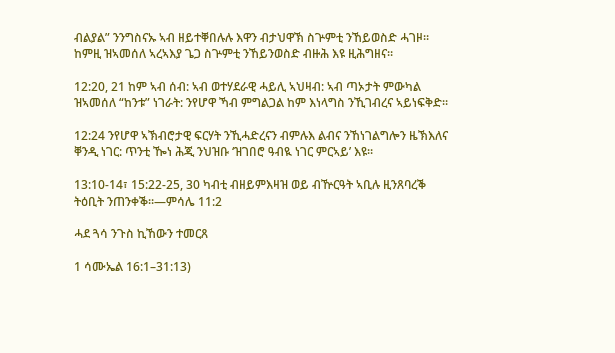ብልያል” ንንግስናኡ ኣብ ዘይተቐበሉሉ እዋን ብታህዋኽ ስጕምቲ ንኸይወስድ ሓገዞ። ከምዚ ዝኣመሰለ ኣረኣእያ ጌጋ ስጕምቲ ንኸይንወስድ ብዙሕ እዩ ዚሕግዘና።

12:20, 21 ከም ኣብ ሰብ: ኣብ ወተሃደራዊ ሓይሊ ኣህዛብ: ኣብ ጣኦታት ምውካል ዝኣመሰለ “ከንቱ” ነገራት: ንየሆዋ ኻብ ምግልጋል ከም እነላግስ ንኺገብረና ኣይነፍቅድ።

12:24 ንየሆዋ ኣኽብሮታዊ ፍርሃት ንኺሓድረናን ብምሉእ ልብና ንኸነገልግሎን ዜኽእለና ቐንዲ ነገር: ጥንቲ ዀነ ሕጂ ንህዝቡ ‘ዝገበሮ ዓብዪ ነገር ምርኣይ’ እዩ።

13:10-14፣ 15:22-25, 30 ካብቲ ብዘይምእዛዝ ወይ ብዅርዓት ኣቢሉ ዚንጸባረቕ ትዕቢት ንጠንቀቕ።—ምሳሌ 11:2

ሓደ ጓሳ ንጉስ ኪኸውን ተመርጸ

1 ሳሙኤል 16:1–31:13)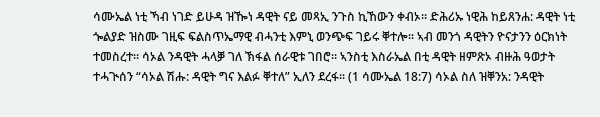ሳሙኤል ነቲ ኻብ ነገድ ይሁዳ ዝዀነ ዳዊት ናይ መጻኢ ንጉስ ኪኸውን ቀብኦ። ድሕሪኡ ነዊሕ ከይጸንሐ: ዳዊት ነቲ ጐልያድ ዝስሙ ገዚፍ ፍልስጥኤማዊ ብሓንቲ እምኒ ወንጭፍ ገይሩ ቐተሎ። ኣብ መንጎ ዳዊትን ዮናታንን ዕርክነት ተመስረተ። ሳኦል ንዳዊት ሓላቓ ገለ ኽፋል ሰራዊቱ ገበሮ። ኣንስቲ እስራኤል በቲ ዳዊት ዘምጽኦ ብዙሕ ዓወታት ተሓጒሰን “ሳኦል ሽሑ: ዳዊት ግና እልፉ ቐተለ” ኢለን ደረፋ። (1 ሳሙኤል 18:7) ሳኦል ስለ ዝቐንአ: ንዳዊት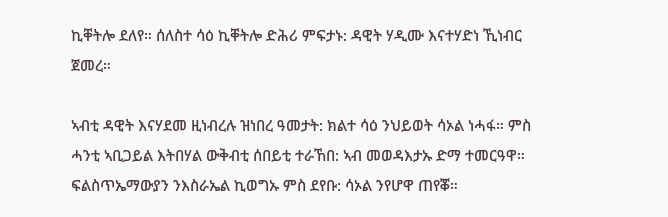ኪቐትሎ ደለየ። ሰለስተ ሳዕ ኪቐትሎ ድሕሪ ምፍታኑ: ዳዊት ሃዲሙ እናተሃድነ ኺነብር ጀመረ።

ኣብቲ ዳዊት እናሃደመ ዚነብረሉ ዝነበረ ዓመታት: ክልተ ሳዕ ንህይወት ሳኦል ነሓፋ። ምስ ሓንቲ ኣቢጋይል እትበሃል ውቅብቲ ሰበይቲ ተራኸበ: ኣብ መወዳእታኡ ድማ ተመርዓዋ። ፍልስጥኤማውያን ንእስራኤል ኪወግኡ ምስ ደየቡ: ሳኦል ንየሆዋ ጠየቖ።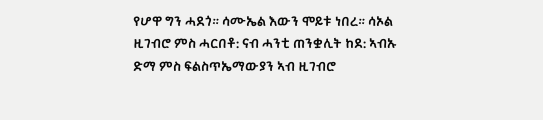የሆዋ ግን ሓደጎ። ሳሙኤል እውን ሞይቱ ነበረ። ሳኦል ዚገብሮ ምስ ሓርበቶ: ናብ ሓንቲ ጠንቋሊት ከደ: ኣብኡ ድማ ምስ ፍልስጥኤማውያን ኣብ ዚገብሮ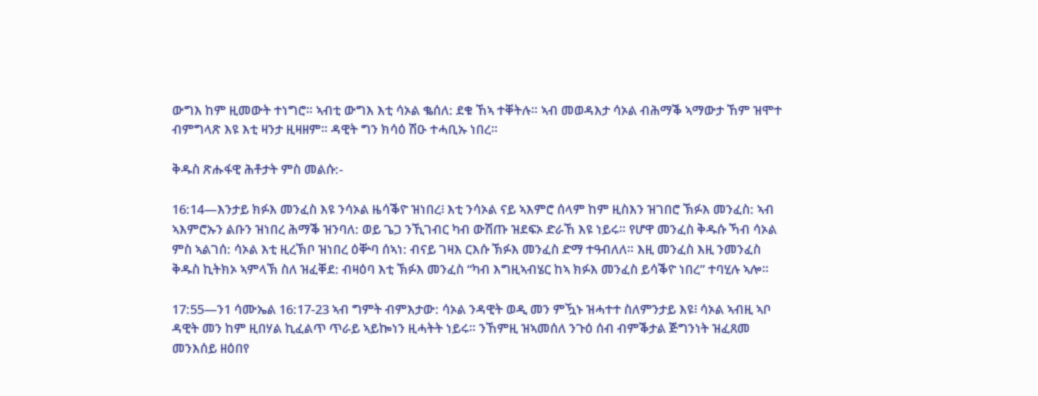ውግእ ከም ዚመውት ተነግሮ። ኣብቲ ውግእ እቲ ሳኦል ቈሰለ: ደቁ ኸኣ ተቐትሉ። ኣብ መወዳእታ ሳኦል ብሕማቕ ኣማውታ ኸም ዝሞተ ብምግላጽ እዩ እቲ ዛንታ ዚዛዘም። ዳዊት ግን ክሳዕ ሽዑ ተሓቢኡ ነበረ።

ቅዱስ ጽሑፋዊ ሕቶታት ምስ መልሱ:-

16:14—እንታይ ክፉእ መንፈስ እዩ ንሳኦል ዜሳቕዮ ዝነበረ፧ እቲ ንሳኦል ናይ ኣእምሮ ሰላም ከም ዚስእን ዝገበሮ ኽፉእ መንፈስ: ኣብ ኣእምሮኡን ልቡን ዝነበረ ሕማቕ ዝንባለ: ወይ ጌጋ ንኺገብር ካብ ውሽጡ ዝደፍኦ ድራኸ እዩ ነይሩ። የሆዋ መንፈስ ቅዱሱ ኻብ ሳኦል ምስ ኣልገሰ: ሳኦል እቲ ዚረኽቦ ዝነበረ ዕቝባ ሰኣነ: ብናይ ገዛእ ርእሱ ኽፉእ መንፈስ ድማ ተዓብለለ። እዚ መንፈስ እዚ ንመንፈስ ቅዱስ ኪትክኦ ኣምላኽ ስለ ዝፈቐደ: ብዛዕባ እቲ ኽፉእ መንፈስ “ካብ እግዚኣብሄር ከኣ ክፉእ መንፈስ ይሳቕዮ ነበረ” ተባሂሉ ኣሎ።

17:55—ን1 ሳሙኤል 16:17-23 ኣብ ግምት ብምእታው: ሳኦል ንዳዊት ወዲ መን ምዃኑ ዝሓተተ ስለምንታይ እዩ፧ ሳኦል ኣብዚ ኣቦ ዳዊት መን ከም ዚበሃል ኪፈልጥ ጥራይ ኣይኰነን ዚሓትት ነይሩ። ንኸምዚ ዝኣመሰለ ንጉዕ ሰብ ብምቕታል ጅግንነት ዝፈጸመ መንእሰይ ዘዕበየ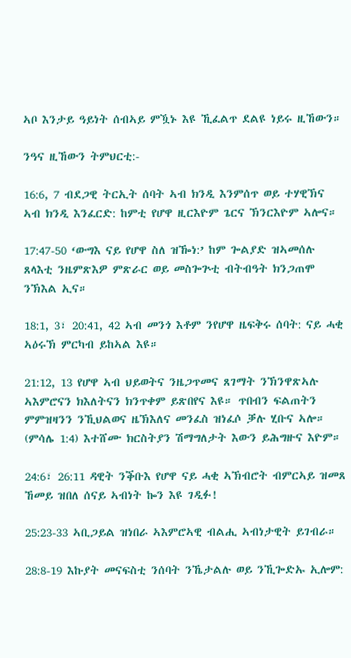ኣቦ እንታይ ዓይነት ሰብኣይ ምዃኑ እዩ ኺፈልጥ ደልዩ ነይሩ ዚኸውን።

ንዓና ዚኸውን ትምህርቲ:-

16:6, 7 ብደጋዊ ትርኢት ሰባት ኣብ ክንዲ እንምሰጥ ወይ ተሃዊኽና ኣብ ክንዲ እንፈርድ: ከምቲ የሆዋ ዚርእዮም ጌርና ኽንርእዮም ኣሎና።

17:47-50 ‘ውግእ ናይ የሆዋ ስለ ዝዀነ:’ ከም ጐልያድ ዝኣመሰሉ ጸላእቲ ንዜምጽእዎ ምጽራር ወይ መስጐጕቲ ብትብዓት ክንጋጠሞ ንኽእል ኢና።

18:1, 3፣ 20:41, 42 ኣብ መንጎ እቶም ንየሆዋ ዜፍቅሩ ሰባት: ናይ ሓቂ ኣዕሩኽ ምርካብ ይከኣል እዩ።

21:12, 13 የሆዋ ኣብ ህይወትና ንዜጋጥመና ጸገማት ንኽንዋጽኣሉ ኣእምሮናን ክእለትናን ክንጥቀም ይጽበየና እዩ። ጥበብን ፍልጠትን ምምዝዛንን ንኺህልወና ዜኽእለና መንፈስ ዝነፈሶ ቓሉ ሂቡና ኣሎ። (ምሳሌ 1:4) እተሸሙ ክርስትያን ሽማግለታት እውን ይሕግዙና እዮም።

24:6፣ 26:11 ዳዊት ንቕቡእ የሆዋ ናይ ሓቂ ኣኽብሮት ብምርኣይ ዝመጸ ኸመይ ዝበለ ሰናይ ኣብነት ኰን እዩ ገዲፉ!

25:23-33 ኣቢጋይል ዝነበራ ኣእምሮኣዊ ብልሒ ኣብነታዊት ይገብራ።

28:8-19 እኩያት መናፍስቲ ንሰባት ንኼታልሉ ወይ ንኺጐድኡ ኢሎም: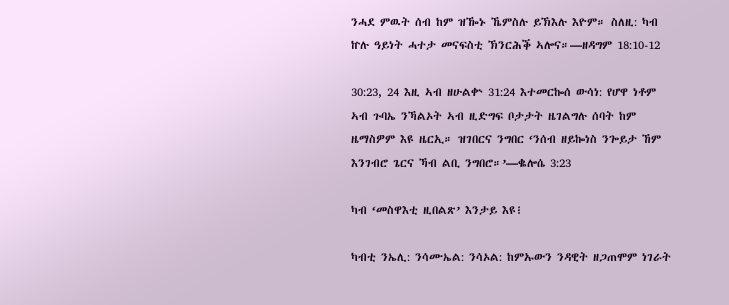ንሓደ ምዉት ሰብ ከም ዝዀኑ ኼምስሉ ይኽእሉ እዮም። ስለዚ: ካብ ኵሉ ዓይነት ሓተታ መናፍስቲ ኽንርሕቕ ኣሎና።—ዘዳግም 18:10-12

30:23, 24 እዚ ኣብ ዘሁልቍ 31:24 እተመርኰሰ ውሳነ: የሆዋ ነቶም ኣብ ጉባኤ ንኻልኦት ኣብ ዚድግፍ ቦታታት ዜገልግሉ ሰባት ከም ዜማስዎም እዩ ዜርኢ። ዝገበርና ንግበር ‘ንሰብ ዘይኰነስ ንጐይታ ኸም እንገብሮ ጌርና ኻብ ልቢ ንግበሮ።’—ቈሎሴ 3:23

ካብ ‘መስዋእቲ ዚበልጽ’ እንታይ እዩ፧

ካብቲ ንኤሊ: ንሳሙኤል: ንሳኦል: ከምኡውን ንዳዊት ዘጋጠሞም ነገራት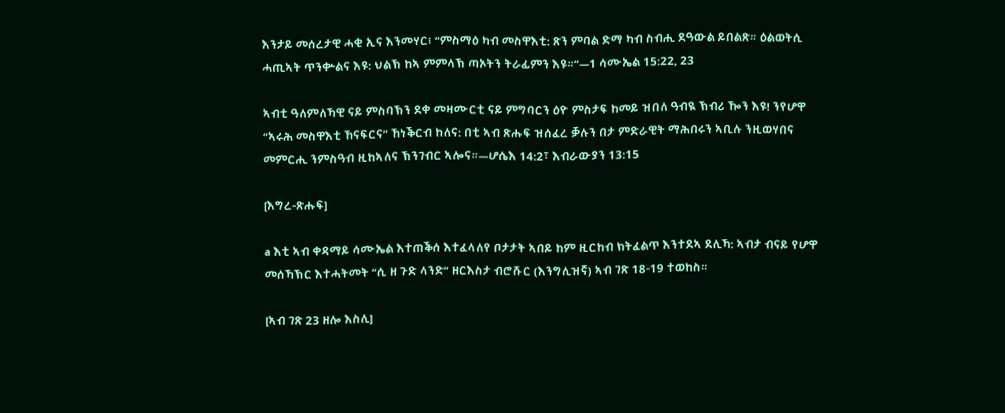እንታይ መሰረታዊ ሓቂ ኢና እንመሃር፧ “ምስማዕ ካብ መስዋእቲ: ጽን ምባል ድማ ካብ ስብሒ ደዓውል ይበልጽ። ዕልወትሲ ሓጢኣት ጥንቍልና እዩ: ህልኽ ከኣ ምምላኽ ጣኦትን ትራፊምን እዩ።”—1 ሳሙኤል 15:22, 23

ኣብቲ ዓለምለኻዊ ናይ ምስባኽን ደቀ መዛሙርቲ ናይ ምግባርን ዕዮ ምስታፍ ከመይ ዝበለ ዓብዪ ኽብሪ ዀን እዩ! ንየሆዋ “ኣሩሕ መስዋእቲ ኸናፍርና” ኸነቕርብ ከለና: በቲ ኣብ ጽሑፍ ዝሰፈረ ቓሉን በታ ምድራዊት ማሕበሩን ኣቢሉ ንዚወሃበና መምርሒ ንምስዓብ ዚከኣለና ኽንገብር ኣሎና።—ሆሴእ 14:2፣ እብራውያን 13:15

[እግረ-ጽሑፍ]

a እቲ ኣብ ቀዳማይ ሳሙኤል እተጠቕሰ እተፈላለየ ቦታታት ኣበይ ከም ዚርከብ ክትፈልጥ እንተደኣ ደሊኻ: ኣብታ ብናይ የሆዋ መሰኻኽር እተሓትመት “ሲ ዘ ጉድ ላንድ” ዘርእስታ ብሮሹር (እንግሊዝኛ) ኣብ ገጽ 18-19 ተወከስ።

[ኣብ ገጽ 23 ዘሎ እስሊ]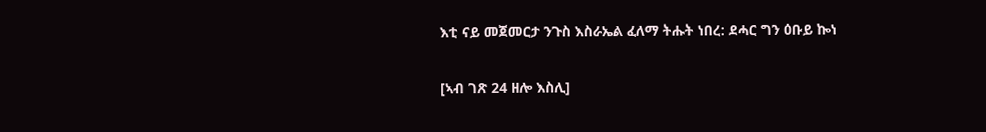እቲ ናይ መጀመርታ ንጉስ እስራኤል ፈለማ ትሑት ነበረ: ደሓር ግን ዕቡይ ኰነ

[ኣብ ገጽ 24 ዘሎ እስሊ]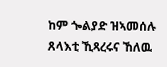ከም ጐልያድ ዝኣመሰሉ ጸላእቲ ኺጻረሩና ኸለዉ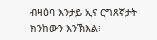ብዛዕባ እንታይ ኢና ርግጸኛታት ክንከውን እንኽእል፧